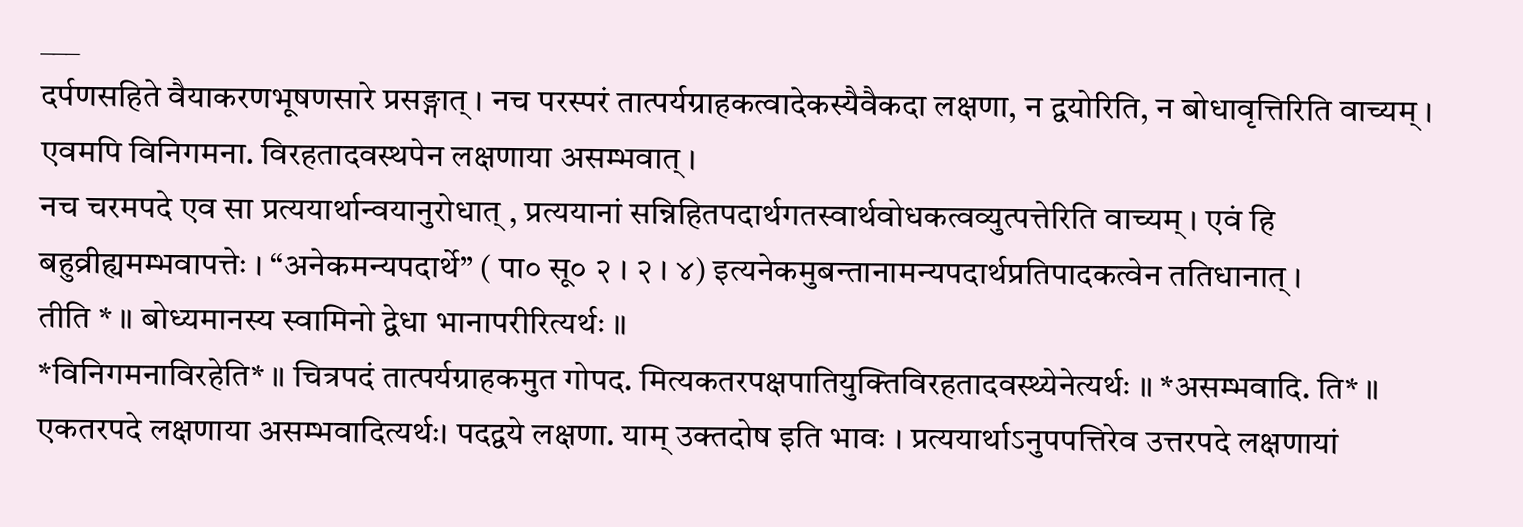___
दर्पणसहिते वैयाकरणभूषणसारे प्रसङ्गात् । नच परस्परं तात्पर्यग्राहकत्वादेकस्यैवैकदा लक्षणा, न द्वयोरिति, न बोधावृत्तिरिति वाच्यम् । एवमपि विनिगमना. विरहतादवस्थपेन लक्षणाया असम्भवात् ।
नच चरमपदे एव सा प्रत्ययार्थान्वयानुरोधात् , प्रत्ययानां सन्निहितपदार्थगतस्वार्थवोधकत्वव्युत्पत्तेरिति वाच्यम् । एवं हि बहुव्रीह्यमम्भवापत्तेः । “अनेकमन्यपदार्थे” ( पा० सू० २ । २ । ४) इत्यनेकमुबन्तानामन्यपदार्थप्रतिपादकत्वेन ततिधानात् ।
तीति * ॥ बोध्यमानस्य स्वामिनो द्वेधा भानापरीरित्यर्थः ॥
*विनिगमनाविरहेति* ॥ चित्रपदं तात्पर्यग्राहकमुत गोपद. मित्यकतरपक्षपातियुक्तिविरहतादवस्थ्येनेत्यर्थः ॥ *असम्भवादि. ति* ॥ एकतरपदे लक्षणाया असम्भवादित्यर्थः। पदद्वये लक्षणा. याम् उक्तदोष इति भावः । प्रत्ययार्थाऽनुपपत्तिरेव उत्तरपदे लक्षणायां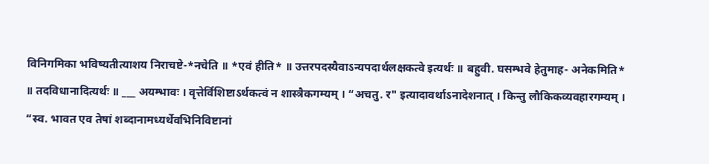विनिगमिका भविष्यतीत्याशय निराचष्टे-*नचेति ॥ *एवं हीति* ॥ उत्तरपदस्यैवाऽन्यपदार्थलक्षकत्वे इत्यर्थः ॥ बहुवी. घसम्भवे हेतुमाह- अनेकमिति* ॥ तदविधानादित्यर्थः ॥ ___ अयम्भावः । वृत्तेर्विशिष्टाऽर्थकत्वं न शास्त्रैकगम्यम् । “अचतु. र" इत्यादावर्थाऽनादेशनात् । किन्तु लौकिकव्यवहारगम्यम् । “स्व. भावत एव तेषां शब्दानामध्यर्थेवभिनिविष्टानां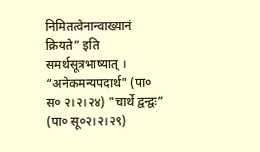निमितत्वेनान्वाख्यानं क्रियते” इति समर्थसूत्रभाष्यात् । “अनेकमन्यपदार्थ" (पा० स० २।२।२४) "चार्थे द्वन्द्वः” (पा० सू०२।२।२९)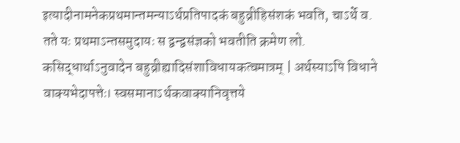इत्यादीनामनेकप्रथमान्तमन्याऽर्थप्रतिपादकं बहुव्रीहिसंशकं भवति, चाऽर्थे व. तते यः प्रथमाऽन्तसमुदायः स द्वन्द्वसंज्ञको भवतीति क्रमेण लो. कसिद्धार्थाऽनुवादेन बहुव्रीह्यादिसंशाविधायकत्वमात्रम् | अर्थस्याऽपि विधाने वाक्यभेदापत्तेः। स्वसमानाऽर्थकवाक्यानिवृत्तये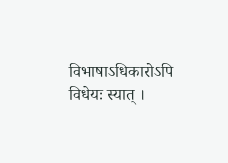विभाषाऽधिकारोऽपि विधेयः स्यात् ।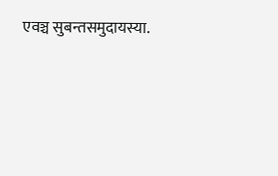एवञ्च सुबन्तसमुदायस्या.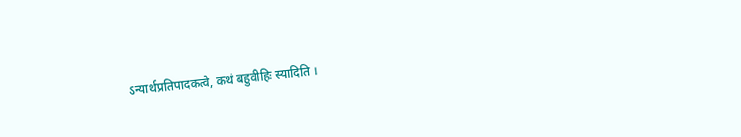ऽन्यार्थप्रतिपादकत्वे, कथं बहुवीहिः स्यादिति ।